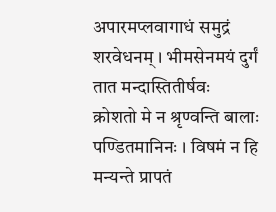अपारमप्लवागाधं समुद्रं शरवेधनम् । भीमसेनमयं दुर्गं तात मन्दास्तितीर्षवः
क्रोशतो मे न श्रृण्वन्ति बालाः पण्डितमानिनः । विषमं न हि मन्यन्ते प्रापतं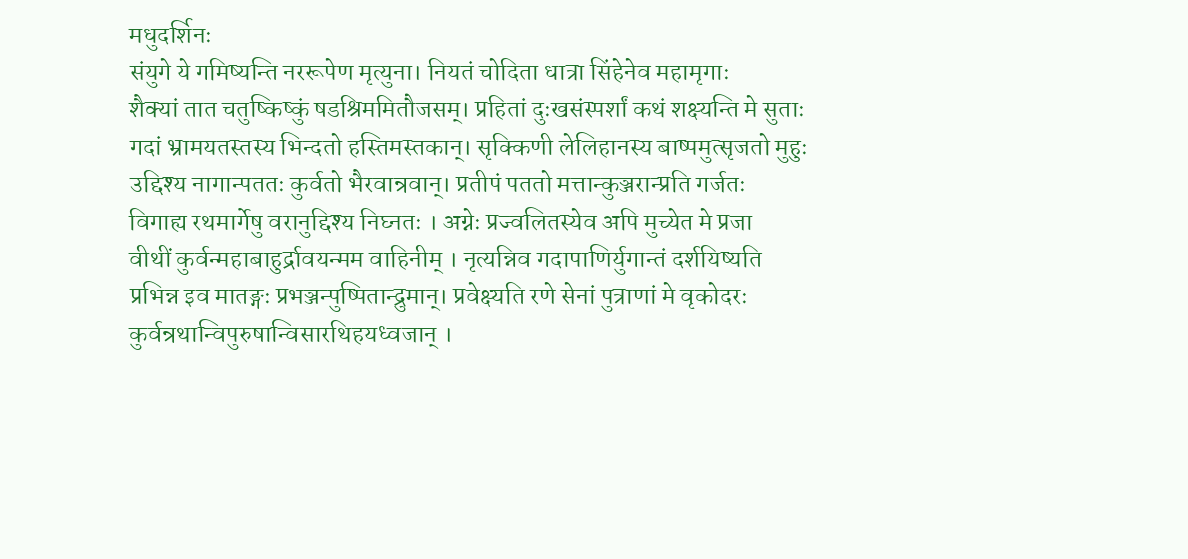मधुदर्शिनः
संयुगे ये गमिष्यन्ति नररूपेण मृत्युना। नियतं चोदिता धात्रा सिंहेनेव महामृगाः
शैक्यां तात चतुष्किष्कुं षडश्रिममितौजसम्। प्रहितां दुःखसंस्पर्शां कथं शक्ष्यन्ति मे सुताः
गदां भ्रामयतस्तस्य भिन्दतो हस्तिमस्तकान्। सृक्किणी लेलिहानस्य बाष्पमुत्सृजतो मुहुः
उद्दिश्य नागान्पततः कुर्वतो भैरवान्रवान्। प्रतीपं पततो मत्तान्कुञ्जरान्प्रति गर्जतः
विगाह्य रथमार्गेषु वरानुद्दिश्य निघ्नतः । अग्नेः प्रज्वलितस्येव अपि मुच्येत मे प्रजा
वीथीं कुर्वन्महाबाहुर्द्रावयन्मम वाहिनीम् । नृत्यन्निव गदापाणिर्युगान्तं दर्शयिष्यति
प्रभिन्न इव मातङ्गः प्रभञ्जन्पुष्पितान्द्रुमान्। प्रवेक्ष्यति रणे सेनां पुत्राणां मे वृकोदरः
कुर्वन्रथान्विपुरुषान्विसारथिहयध्वजान् ।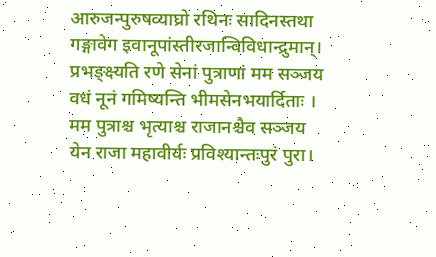आरुजन्पुरुषव्याघ्रो रथिनः सादिनस्तथा
गङ्गावेग इवानूपांस्तीरजान्विविधान्द्रुमान्। प्रभङ्क्ष्यति रणे सेनां पुत्राणां मम सञ्जय
वधं नूनं गमिष्यन्ति भीमसेनभयार्दिताः । मम पुत्राश्च भृत्याश्च राजानश्चैव सञ्जय
येन राजा महावीर्यः प्रविश्यान्तःपुरं पुरा।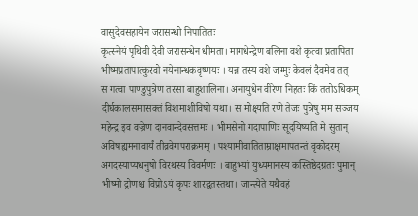वासुदेवसहायेन जरासन्धो निपातितः
कृत्स्नेयं पृथिवी देवी जरासन्धेन धीमता। मागधेन्द्रेण बलिना वशे कृत्वा प्रतापिता
भीष्मप्रतापात्कुरवो नयेनान्धकवृष्णयः । यन्न तस्य वशे जग्मुः केवलं दैवमेव तत्
स गत्वा पाण्डुपुत्रेण तरसा बाहुशालिना। अनायुधेन वीरेण निहतः किं ततोऽधिकम्
दीर्घकालसमासक्तं विशमाशीविषो यथा। स मोक्ष्यति रणे तेजः पुत्रेषु मम सञ्जय
महेन्द्र इव वज्रेण दानवान्देवसत्तमः । भीमसेनो गदापाणिः सूदयिष्यति मे सुतान्
अविषह्यमनावार्यं तीव्रवेगपराक्रमम् । पश्यामीवातिताम्राक्षमापतन्तं वृकोदरम्
अगदस्याप्यधनुषो विरथस्य विवर्मणः । बाहुभ्यां युध्यमानस्य कस्तिष्ठेदग्रतः पुमान्
भीष्मो द्रोणश्च विप्रोऽयं कृपः शारद्वतस्तथा। जान्त्येते यथैवहं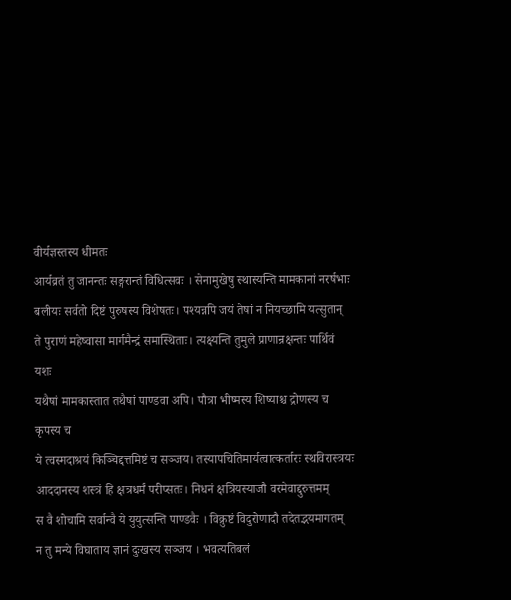वीर्यज्ञस्तस्य धीमतः
आर्यव्रतं तु जानन्तः सङ्गरान्तं विधित्सवः । सेनामुखेषु स्थास्यन्ति मामकानां नरर्षभाः
बलीयः सर्वतो दिष्टं पुरुषस्य विशेषतः। पश्यन्नपि जयं तेषां न नियच्छामि यत्सुतान्
ते पुराणं महेष्वासा मार्गमैन्द्रं समास्थिताः। त्यक्ष्यन्ति तुमुले प्राणान्रक्षन्तः पार्थिवं यशः
यथैषां मामकास्तात तथैषां पाण्डवा अपि। पौत्रा भीष्मस्य शिष्याश्च द्रोणस्य च कृपस्य च
ये त्वस्मदाश्रयं किञ्चिद्दत्तमिष्टं च सञ्जय। तस्यापचितिमार्यत्वात्कर्तारः स्थविरास्त्रयः
आददानस्य शस्त्रं हि क्षत्रधर्मं परीप्सतः। निधनं क्षत्रियस्याजौ वरमेवाद्दुरुत्तमम्
स वै शोचामि सर्वान्वै ये युयुत्सन्ति पाण्डवैः । विक्रुष्टं विदुरोणादौ तदेतद्भयमागतम्
न तु मन्ये विघाताय ज्ञानं दुःखस्य सञ्जय । भवत्यतिबलं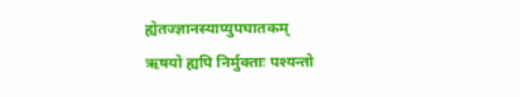ह्येतज्ज्ञानस्याप्युपघातकम्
ऋषयो ह्यपि निर्मुक्ताः पश्यन्तो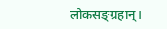लोकसङ्ग्रहान्।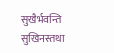सुखैर्भवन्ति सुखिनस्तथा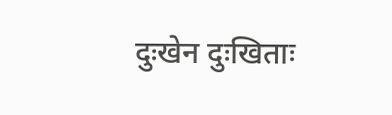दुःखेन दुःखिताः